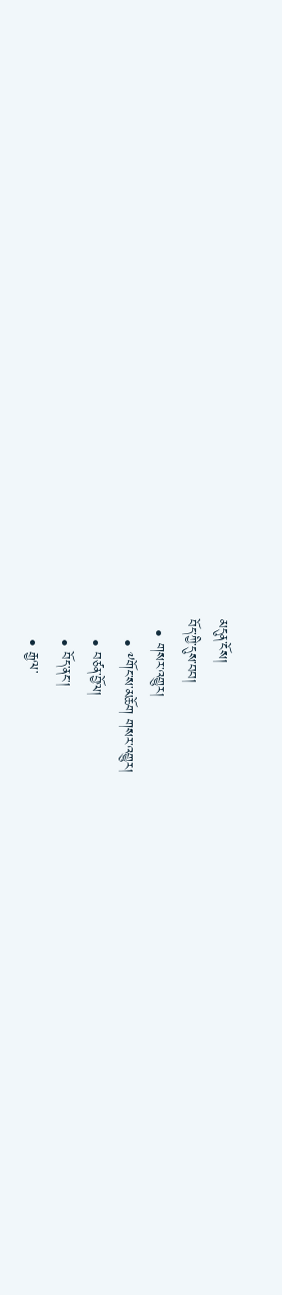མདུན་ངོས།
བོད་ཀྱི་དུས་བབ།
  • གསར་འགྱུར།
    • ༸གོང་ས་མཆོག གསར་འགྱུར།
    • བཙན་བྱོལ།
    • བོད་ནང་།
    • རྒྱལ་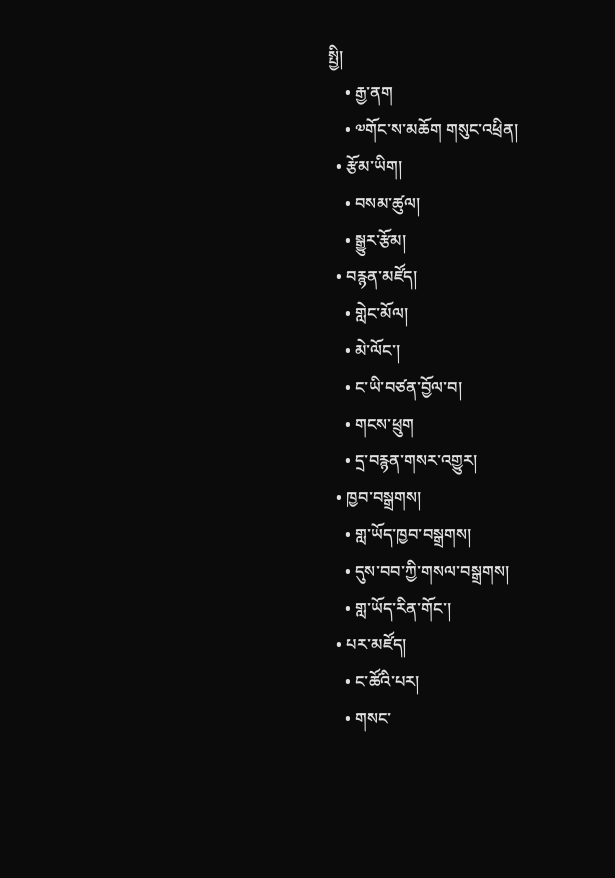སྤྱི།
    • རྒྱ་ནག
    • ༧གོང་ས་མཆོག གསུང་འཕྲིན།
  • རྩོམ་ཡིག།
    • བསམ་ཚུལ།
    • སྒྱུར་རྩོམ།
  • བརྙན་མཛོད།
    • གླེང་མོལ།
    • མེ་ལོང་།
    • ང་ཡི་བཙན་བྱོལ་བ།
    • གངས་ཕྲུག
    • དྲ་བརྙན་གསར་འགྱུར།
  • ཁྱབ་བསྒྲགས།
    • གླ་ཡོད་ཁྱབ་བསྒྲགས།
    • དུས་བབ་ཀྱི་གསལ་བསྒྲགས།
    • གླ་ཡོད་རིན་གོང་།
  • པར་མཛོད།
    • ང་ཚོའི་པར།
    • གསང་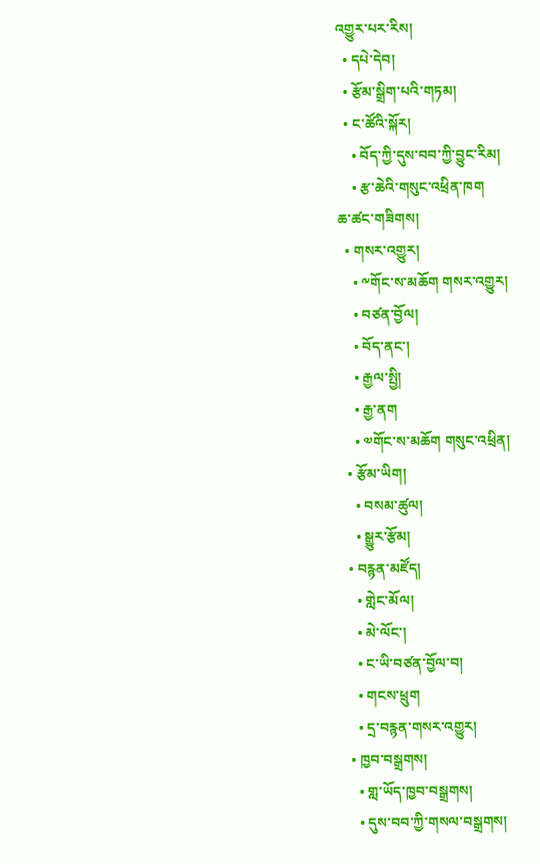འགྱུར་པར་རིས།
  • དཔེ་དེབ།
  • རྩོམ་སྒྲིག་པའི་གཏམ།
  • ང་ཚོའི་སྐོར།
    • བོད་ཀྱི་དུས་བབ་ཀྱི་བྱུང་རིམ།
    • རྩ་ཆེའི་གསུང་འཕྲིན་ཁག
ཆ་ཚང་གཟིགས།
  • གསར་འགྱུར།
    • ༸གོང་ས་མཆོག གསར་འགྱུར།
    • བཙན་བྱོལ།
    • བོད་ནང་།
    • རྒྱལ་སྤྱི།
    • རྒྱ་ནག
    • ༧གོང་ས་མཆོག གསུང་འཕྲིན།
  • རྩོམ་ཡིག།
    • བསམ་ཚུལ།
    • སྒྱུར་རྩོམ།
  • བརྙན་མཛོད།
    • གླེང་མོལ།
    • མེ་ལོང་།
    • ང་ཡི་བཙན་བྱོལ་བ།
    • གངས་ཕྲུག
    • དྲ་བརྙན་གསར་འགྱུར།
  • ཁྱབ་བསྒྲགས།
    • གླ་ཡོད་ཁྱབ་བསྒྲགས།
    • དུས་བབ་ཀྱི་གསལ་བསྒྲགས།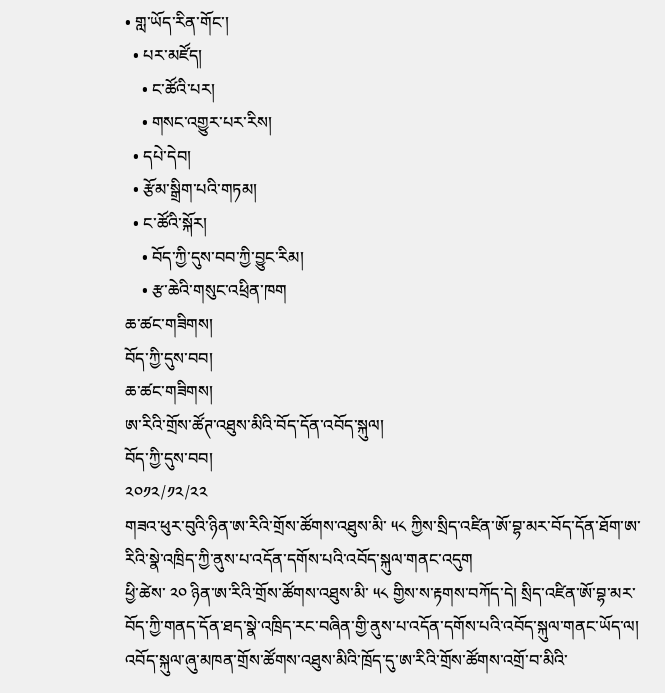• གླ་ཡོད་རིན་གོང་།
  • པར་མཛོད།
    • ང་ཚོའི་པར།
    • གསང་འགྱུར་པར་རིས།
  • དཔེ་དེབ།
  • རྩོམ་སྒྲིག་པའི་གཏམ།
  • ང་ཚོའི་སྐོར།
    • བོད་ཀྱི་དུས་བབ་ཀྱི་བྱུང་རིམ།
    • རྩ་ཆེའི་གསུང་འཕྲིན་ཁག
ཆ་ཚང་གཟིགས།
བོད་ཀྱི་དུས་བབ།
ཆ་ཚང་གཟིགས།
ཨ་རིའི་གྲོས་ཚོཊ་འཐུས་མིའི་བོད་དོན་འབོད་སྐུལ།
བོད་ཀྱི་དུས་བབ།
༢༠༡༢/༡༢/༢༢
གཟའ་ཕུར་བུའི་ཉིན་ཨ་རིའི་གྲོས་ཚོགས་འཐུས་མི་ ༥༨ ཀྱིས་སྲིད་འཛིན་ཨོ་བྷ་མར་བོད་དོན་ཐོག་ཨ་རིའི་སྣེ་འཁྲིད་ཀྱི་ནུས་པ་འདོན་དགོས་པའི་འབོད་སྐུལ་གནང་འདུག
ཕྱི་ཚེས་ ༢༠ ཉིན་ཨ་རིའི་གྲོས་ཚོགས་འཐུས་མི་ ༥༨ གྱིས་ས་རྟགས་བཀོད་དེ། སྲིད་འཛིན་ཨོ་བྷ་མར་བོད་ཀྱི་གནད་དོན་ཐད་སྣེ་འཁྲིད་རང་བཞིན་གྱི་ནུས་པ་འདོན་དགོས་པའི་འབོད་སྐུལ་གནང་ཡོད་ལ། འབོད་སྐུལ་ཞུ་མཁན་གྲོས་ཚོགས་འཐུས་མིའི་ཁྲོད་དུ་ཨ་རིའི་གྲོས་ཚོགས་འགྲོ་བ་མིའི་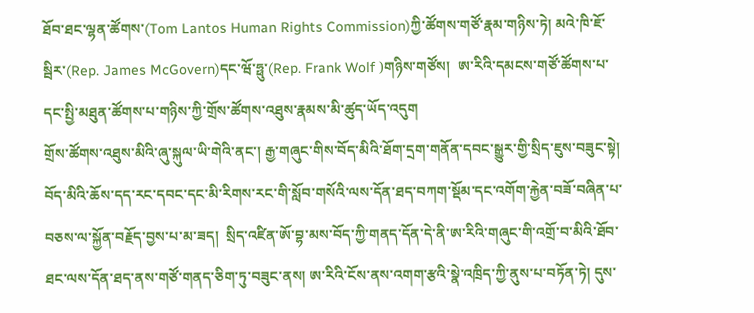ཐོབ་ཐང་ལྷན་ཚོགས་(Tom Lantos Human Rights Commission)ཀྱི་ཚོགས་གཙོ་རྣམ་གཉིས་ཏེ། མའེ་ཁི་ཇོ་སྦིར་(Rep. James McGovern)དང་ཝོ་ཧྥུ་(Rep. Frank Wolf )གཉིས་གཙོས།  ཨ་རིའི་དམངས་གཙོ་ཚོགས་པ་དང་སྤྱི་མཐུན་ཚོགས་པ་གཉིས་ཀྱི་གྲོས་ཚོགས་འཐུས་རྣམས་མི་ཚུད་ཡོད་འདུག
གྲོས་ཚོགས་འཐུས་མིའི་ཞུ་སྐུལ་ཡི་གེའི་ནང་། རྒྱ་གཞུང་གིས་བོད་མིའི་ཐོག་དྲག་གནོན་དབང་སྒྱུར་གྱི་སྲིད་ཇུས་བཟུང་སྟེ། བོད་མིའི་ཆོས་དད་རང་དབང་དང་མི་རིགས་རང་གི་སློབ་གསོའི་ལས་དོན་ཐད་བཀག་སྡོམ་དང་འགོག་རྐྱེན་བཟོ་བཞིན་པ་བཅས་ལ་སྐྱོན་བརྗོད་བྱས་པ་མ་ཟད།  སྲིད་འཛིན་ཨོ་བྷ་མས་བོད་ཀྱི་གནད་དོན་དེ་ནི་ཨ་རིའི་གཞུང་གི་འགྲོ་བ་མིའི་ཐོབ་ཐང་ལས་དོན་ཐད་ནས་གཙོ་གནད་ཅིག་ཏུ་བཟུང་ནས། ཨ་རིའི་ངོས་ནས་འགག་རྩའི་སྣེ་འཁྲིད་ཀྱི་ནུས་པ་བཏོན་ཏེ། དུས་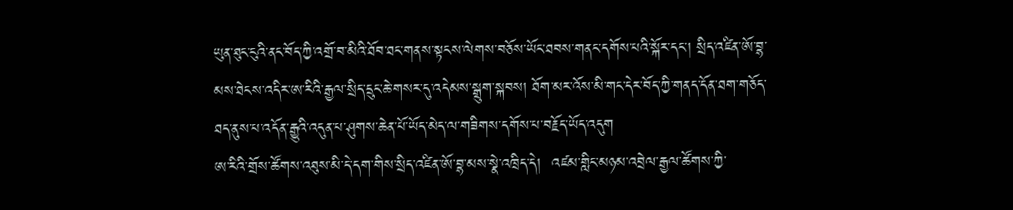ཡུན་ཐུང་ངུའི་ནང་བོད་ཀྱི་འགྲོ་བ་མིའི་ཐོབ་ཐང་གནས་སྟངས་ལེགས་བཅོས་ཡོང་ཐབས་གནང་དགོས་པའི་སྐོར་དང་། སྲིད་འཛིན་ཨོ་བྷ་མས་ཐེངས་འདིར་ཨ་རིའི་རྒྱལ་སྲིད་དྲུང་ཆེ་གསར་དུ་འདེམས་སྒྲུག་སྐབས། ཐོག་མར་འོས་མི་གང་དེར་བོད་ཀྱི་གནད་དོན་ཐག་གཅོད་ཐད་ནུས་པ་འདོན་རྒྱུའི་འདུན་པ་ཤུགས་ཆེན་པོ་ཡོད་མེད་ལ་གཟིགས་དགོས་པ་བརྗོད་ཡོད་འདུག
ཨ་རིའི་གྲོས་ཚོགས་འཐུས་མི་དེ་དག་གིས་སྲིད་འཛིན་ཨོ་བྷ་མས་སྣེ་འཁྲིད་དེ།  འཛམ་གླིང་མཉམ་འབྲེལ་རྒྱལ་ཚོགས་ཀྱི་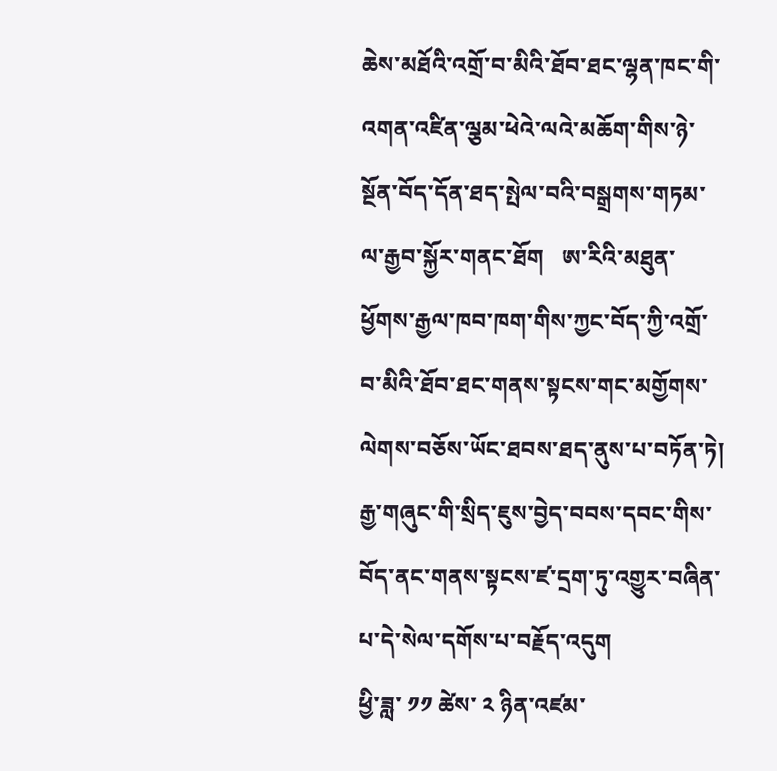ཆེས་མཐོའི་འགྲོ་བ་མིའི་ཐོབ་ཐང་ལྷན་ཁང་གི་འགན་འཛིན་ལྕམ་ཕེའེ་ལའེ་མཆོག་གིས་ཉེ་སྔོན་བོད་དོན་ཐད་སྤེལ་བའི་བསྒྲགས་གཏམ་ལ་རྒྱབ་སྐྱོར་གནང་ཐོག   ཨ་རིའི་མཐུན་ཕྱོགས་རྒྱལ་ཁབ་ཁག་གིས་ཀྱང་བོད་ཀྱི་འགྲོ་བ་མིའི་ཐོབ་ཐང་གནས་སྟངས་གང་མགྱོགས་ལེགས་བཅོས་ཡོང་ཐབས་ཐད་ནུས་པ་བཏོན་ཏེ།  རྒྱ་གཞུང་གི་སྲིད་ཇུས་བྱེད་བབས་དབང་གིས་བོད་ནང་གནས་སྟངས་ཛ་དྲག་ཏུ་འགྱུར་བཞིན་པ་དེ་སེལ་དགོས་པ་བརྗོད་འདུག
ཕྱི་ཟླ་ ༡༡ ཚེས་ ༢ ཉིན་འཛམ་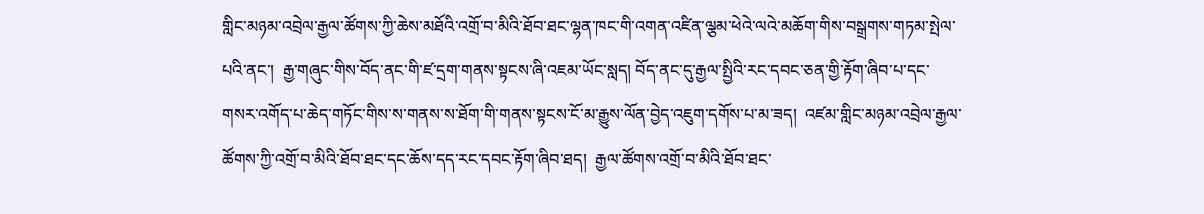གླིང་མཉམ་འབྲེལ་རྒྱལ་ཚོགས་ཀྱི་ཆེས་མཐོའི་འགྲོ་བ་མིའི་ཐོབ་ཐང་ལྷན་ཁང་གི་འགན་འཛིན་ལྕམ་ཕེའེ་ལའེ་མཆོག་གིས་བསྒྲགས་གཏམ་སྤེལ་པའི་ནང་།  རྒྱ་གཞུང་གིས་བོད་ནང་གི་ཛ་དྲག་གནས་སྟངས་ཞི་འཇམ་ཡོང་སླད། བོད་ནང་དུ་རྒྱལ་སྤྱིའི་རང་དབང་ཅན་གྱི་རྟོག་ཞིབ་པ་དང་གསར་འགོད་པ་ཆེད་གཏོང་གིས་ས་གནས་ས་ཐོག་གི་གནས་སྟངས་ངོ་མ་རྒྱུས་ལོན་བྱེད་འཇུག་དགོས་པ་མ་ཟད།  འཛམ་གླིང་མཉམ་འབྲེལ་རྒྱལ་ཚོགས་ཀྱི་འགྲོ་བ་མིའི་ཐོབ་ཐང་དང་ཆོས་དད་རང་དབང་རྟོག་ཞིབ་ཐད།  རྒྱལ་ཚོགས་འགྲོ་བ་མིའི་ཐོབ་ཐང་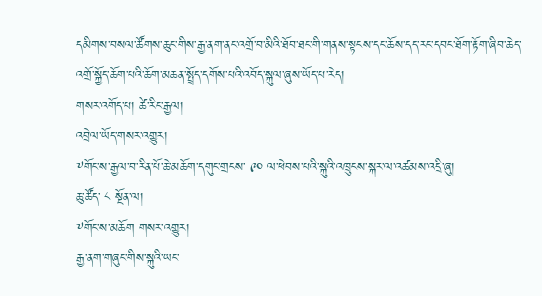དམིགས་བསལ་ཚོགས་ཆུང་གིས་རྒྱ་ནག་ནང་འགྲོ་བ་མིའི་ཐོབ་ཐང་གི་གནས་སྟངས་དང་ཆོས་དད་རང་དབང་ཐོག་རྟོག་ཞིབ་ཆེད་འགྲོ་སྐྱོད་ཆོག་པའི་ཆོག་མཆན་སྤྲོད་དགོས་པའི་འབོད་སྐུལ་ཞུས་ཡོད་པ་རེད།
གསར་འགོད་པ། ཚེ་རིང་རྒྱལ།
འབྲེལ་ཡོད་གསར་འགྱུར།
༸གོང་ས་རྒྱལ་བ་རིན་པོ་ཆེ་མཆོག་དགུང་གྲངས་ ༩༠ ལ་ཕེབས་པའི་སྐུའི་འཁྲུངས་སྐར་ལ་འཚམས་འདྲི་ཞུ།
ཆུ་ཚོད་ ༨ སྔོན་ལ།
༸གོང་ས་མཆོག གསར་འགྱུར།
རྒྱ་ནག་གཞུང་གིས་སྐུའི་ཡང་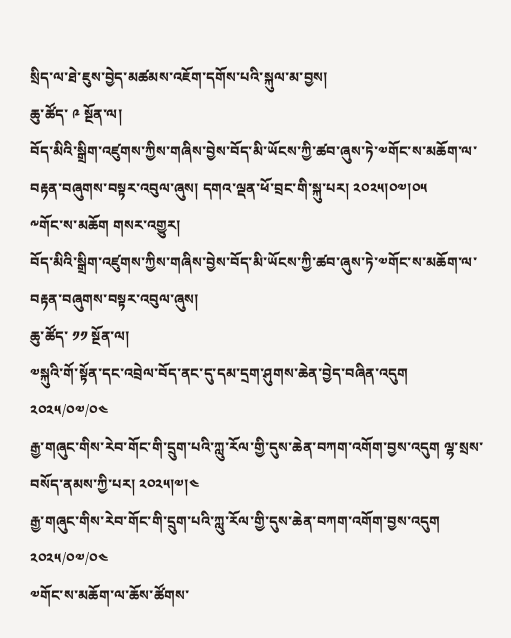སྲིད་ལ་ཐེ་ཇུས་བྱེད་མཚམས་འཇོག་དགོས་པའི་སྐུལ་མ་བྱས།
ཆུ་ཚོད་ ༩ སྔོན་ལ།
བོད་མིའི་སྒྲིག་འཛུགས་ཀྱིས་གཞིས་བྱེས་བོད་མི་ཡོངས་ཀྱི་ཚབ་ཞུས་ཏེ་༧གོང་ས་མཆོག་ལ་བརྟན་བཞུགས་བསྟར་འབུལ་ཞུས། དགའ་ལྡན་ཕོ་བྲང་གི་སྐུ་པར། ༢༠༢༥།༠༧།༠༥
༸གོང་ས་མཆོག གསར་འགྱུར།
བོད་མིའི་སྒྲིག་འཛུགས་ཀྱིས་གཞིས་བྱེས་བོད་མི་ཡོངས་ཀྱི་ཚབ་ཞུས་ཏེ་༧གོང་ས་མཆོག་ལ་བརྟན་བཞུགས་བསྟར་འབུལ་ཞུས།
ཆུ་ཚོད་ ༡༡ སྔོན་ལ།
༧སྐུའི་གོ་སྟོན་དང་འབྲེལ་བོད་ནང་དུ་དམ་དྲག་ཤུགས་ཆེན་བྱེད་བཞིན་འདུག
༢༠༢༥/༠༧/༠༤
རྒྱ་གཞུང་གིས་རེབ་གོང་གི་དྲུག་པའི་ཀླུ་རོལ་གྱི་དུས་ཆེན་བཀག་འགོག་བྱས་འདུག ལྷ་སྲས་བསོད་ནམས་ཀྱི་པར། ༢༠༢༥།༧།༤
རྒྱ་གཞུང་གིས་རེབ་གོང་གི་དྲུག་པའི་ཀླུ་རོལ་གྱི་དུས་ཆེན་བཀག་འགོག་བྱས་འདུག
༢༠༢༥/༠༧/༠༤
༧གོང་ས་མཆོག་ལ་ཆོས་ཚོགས་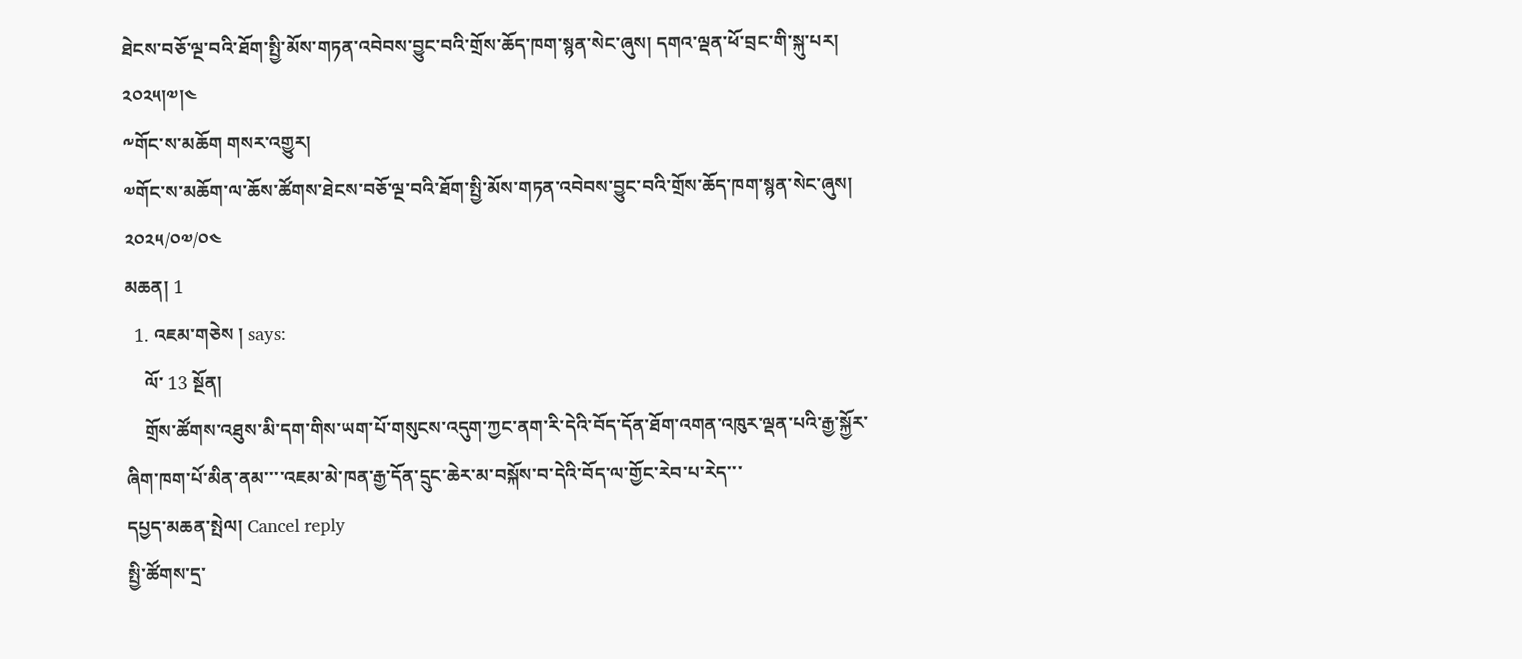ཐེངས་བཅོ་ལྔ་བའི་ཐོག་སྤྱི་མོས་གཏན་འབེབས་བྱུང་བའི་གྲོས་ཆོད་ཁག་སྙན་སེང་ཞུས། དགའ་ལྡན་ཕོ་བྲང་གི་སྐུ་པར། ༢༠༢༥།༧།༤
༸གོང་ས་མཆོག གསར་འགྱུར།
༧གོང་ས་མཆོག་ལ་ཆོས་ཚོགས་ཐེངས་བཅོ་ལྔ་བའི་ཐོག་སྤྱི་མོས་གཏན་འབེབས་བྱུང་བའི་གྲོས་ཆོད་ཁག་སྙན་སེང་ཞུས།
༢༠༢༥/༠༧/༠༤
མཆན། 1
  1. འཇམ་གཅེས ། says:
    ལོ་ 13 སྔོན།
    གྲོས་ཚོགས་འཐུས་མི་དག་གིས་ཡག་པོ་གསུངས་འདུག་ཀྱང་ནག་རི་དེའི་བོད་དོན་ཐོག་འགན་འཁུར་ལྡན་པའི་རྒྱ་སྐྱོར་ཞིག་ཁག་པོ་མིན་ནམ་་་་འཇམ་མེ་ཁན་རྒྱ་དོན་དྲུང་ཆེར་མ་བསྐོས་བ་དེའི་བོད་ལ་གྱོང་རེབ་པ་རེད་་་
དཔྱད་མཆན་སྤེལ། Cancel reply
སྤྱི་ཚོགས་དྲ་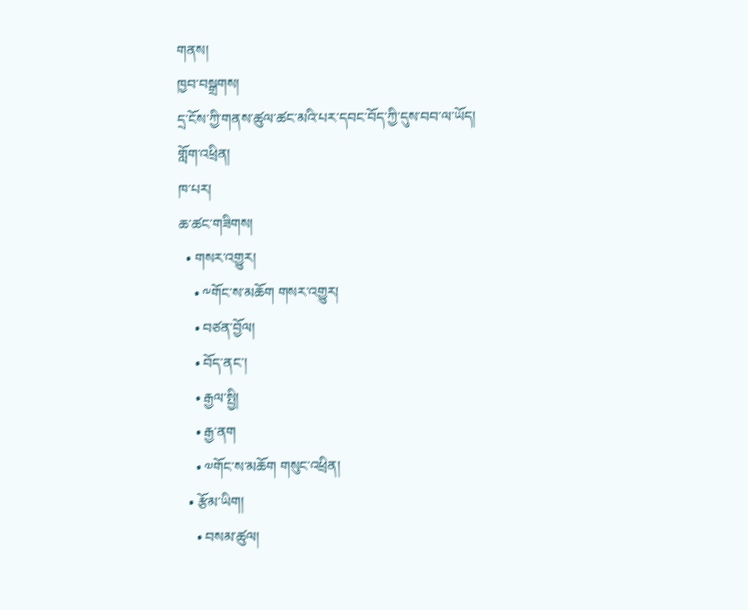གནས།
ཁྱབ་བསྒྲགས།
དྲ་ངོས་ཀྱི་གནས་ཚུལ་ཚང་མའི་པར་དབང་བོད་ཀྱི་དུས་བབ་ལ་ཡོད།
གློག་འཕྲིན།
ཁ་པར།
ཆ་ཚང་གཟིགས།
  • གསར་འགྱུར།
    • ༸གོང་ས་མཆོག གསར་འགྱུར།
    • བཙན་བྱོལ།
    • བོད་ནང་།
    • རྒྱལ་སྤྱི།
    • རྒྱ་ནག
    • ༧གོང་ས་མཆོག གསུང་འཕྲིན།
  • རྩོམ་ཡིག།
    • བསམ་ཚུལ།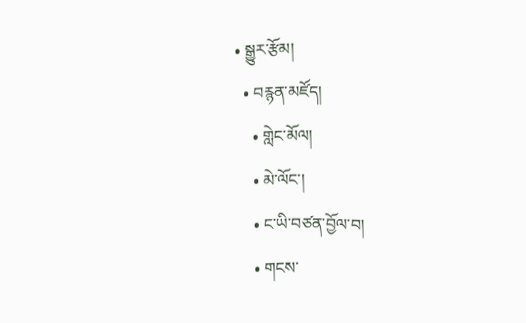• སྒྱུར་རྩོམ།
  • བརྙན་མཛོད།
    • གླེང་མོལ།
    • མེ་ལོང་།
    • ང་ཡི་བཙན་བྱོལ་བ།
    • གངས་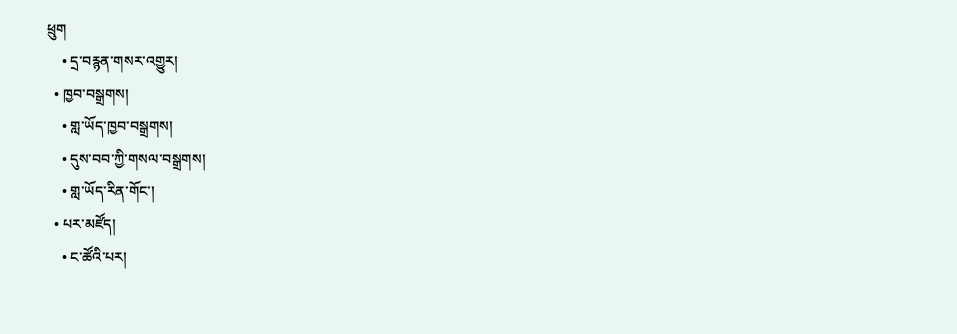ཕྲུག
    • དྲ་བརྙན་གསར་འགྱུར།
  • ཁྱབ་བསྒྲགས།
    • གླ་ཡོད་ཁྱབ་བསྒྲགས།
    • དུས་བབ་ཀྱི་གསལ་བསྒྲགས།
    • གླ་ཡོད་རིན་གོང་།
  • པར་མཛོད།
    • ང་ཚོའི་པར།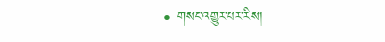• གསང་འགྱུར་པར་རིས།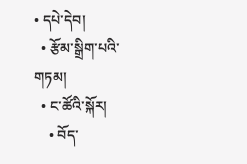• དཔེ་དེབ།
  • རྩོམ་སྒྲིག་པའི་གཏམ།
  • ང་ཚོའི་སྐོར།
    • བོད་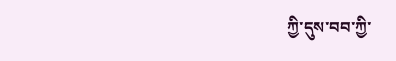ཀྱི་དུས་བབ་ཀྱི་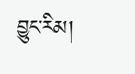བྱུང་རིམ།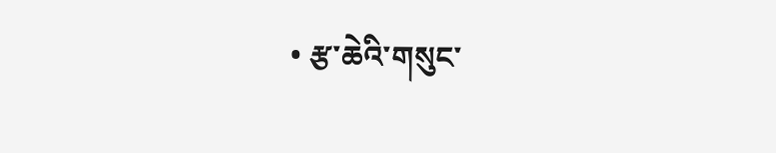• རྩ་ཆེའི་གསུང་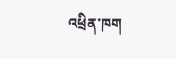འཕྲིན་ཁག